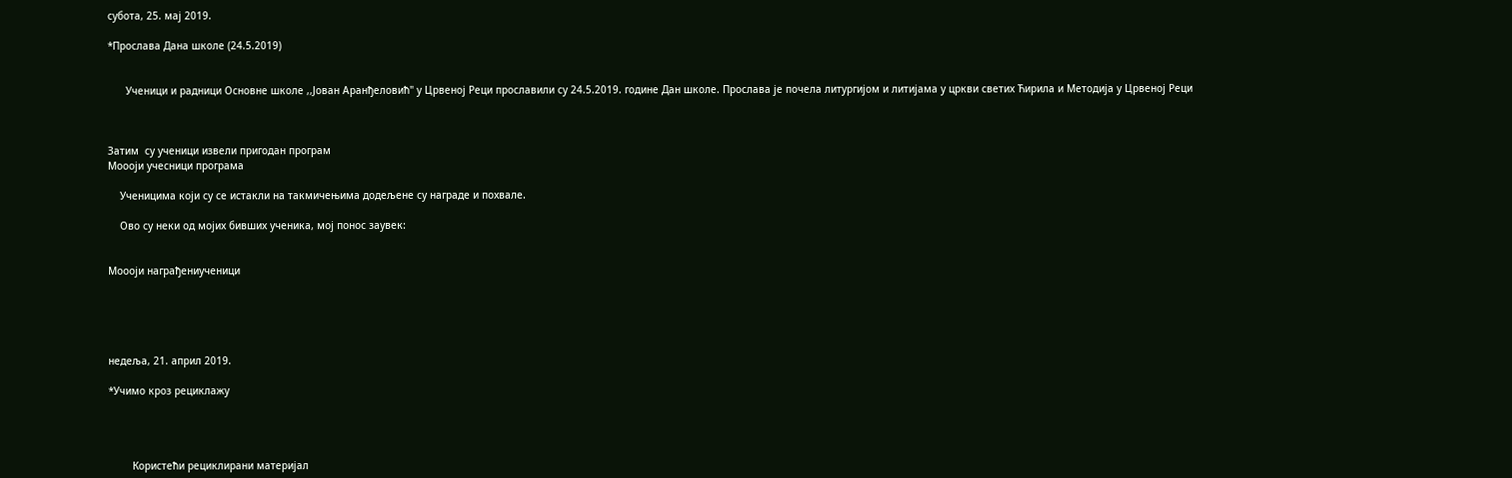субота, 25. мај 2019.

*Прослава Дана школе (24.5.2019)


      Ученици и радници Основне школе ,,Јован Аранђеловић" у Црвеној Реци прославили су 24.5.2019. године Дан школе. Прослава је почела литургијом и литијама у цркви светих Ћирила и Методија у Црвеној Реци



Затим  су ученици извели пригодан програм
Моооји учесници програма

    Ученицима који су се истакли на такмичењима додељене су награде и похвале.

    Ово су неки од мојих бивших ученика, мој понос заувек:


Моооји награђениученици





недеља, 21. април 2019.

*Учимо кроз рециклажу




        Користећи рециклирани материјал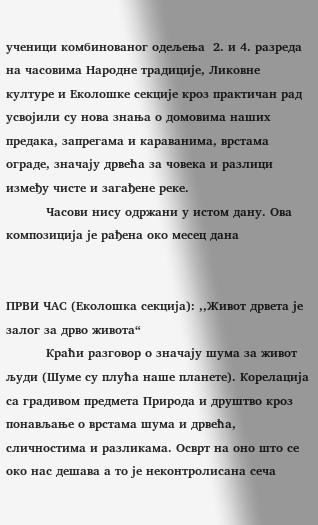ученици комбинованог одељења  2. и 4. разреда на часовима Народне традиције, Ликовне културе и Еколошке секције кроз практичан рад усвојили су нова знања о домовима наших предака, запрегама и караванима, врстама ограде, значају дрвећа за човека и разлици између чисте и загађене реке.
          Часови нису одржани у истом дану. Ова композиција је рађена око месец дана


ПРВИ ЧАС (Еколошка секција): ,,Живот дрвета је залог за дрво живота“
          Краћи разговор о значају шума за живот људи (Шуме су плућа наше планете). Корелација са градивом предмета Природа и друштво кроз понављање о врстама шума и дрвећа, сличностима и разликама. Осврт на оно што се око нас дешава а то је неконтролисана сеча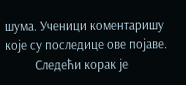шума. Ученици коментаришу које су последице ове појаве.
          Следећи корак је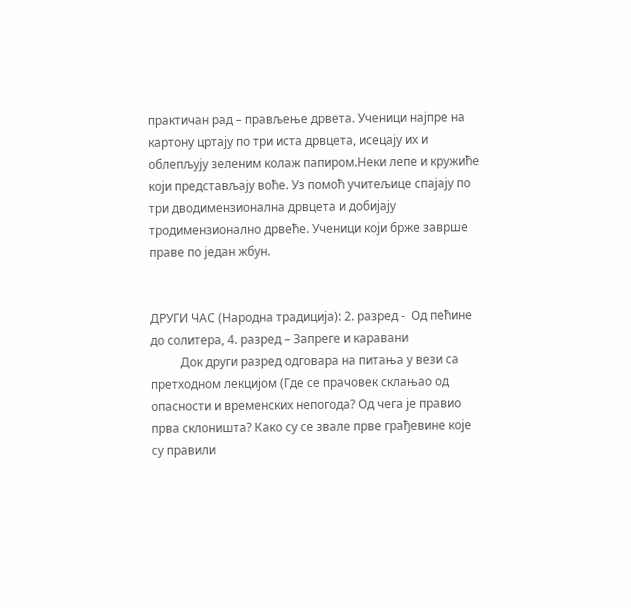практичан рад – прављење дрвета. Ученици најпре на картону цртају по три иста дрвцета, исецају их и облепљују зеленим колаж папиром.Неки лепе и кружиће који представљају воће. Уз помоћ учитељице спајају по три дводимензионална дрвцета и добијају тродимензионално дрвеће. Ученици који брже заврше праве по један жбун.


ДРУГИ ЧАС (Народна традиција): 2. разред -  Од пећине до солитера, 4. разред – Запреге и каравани
          Док други разред одговара на питања у вези са претходном лекцијом (Где се прачовек склањао од опасности и временских непогода? Од чега је правио прва склоништа? Како су се звале прве грађевине које су правили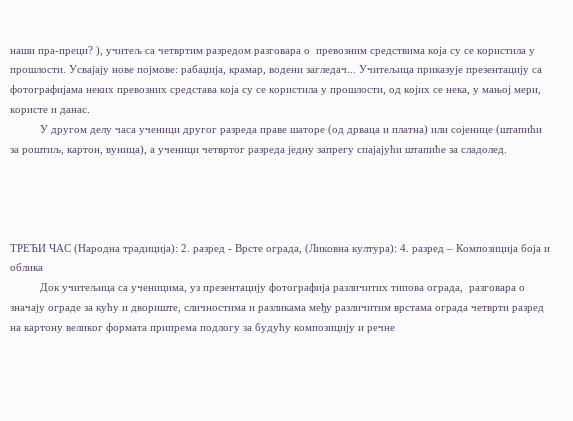наши пра-преци? ), учитељ са четвртим разредом разговара о  превозним средствима која су се користила у прошлости. Усвајају нове појмове: рабаџија, крамар, водени загледач... Учитељица приказује презентацију са фотографијама неких превозних средстава која су се користила у прошлости, од којих се нека, у мањој мери, користе и данас.
          У другом делу часа ученици другог разреда праве шаторе (од дрваца и платна) или сојенице (штапићи за роштиљ, картон, вуница), а ученици четвртог разреда једну запрегу спајајући штапиће за сладолед.




ТРЕЋИ ЧАС (Народна традиција): 2. разред - Врсте ограда, (Ликовна култура): 4. разред – Композиција боја и облика
          Док учитељица са ученицима, уз презентацију фотографија различитих типова ограда,  разговара о значају ограде за кућу и двориште, сличностима и разликама међу различитим врстама ограда четврти разред на картону великог формата припрема подлогу за будућу композицију и речне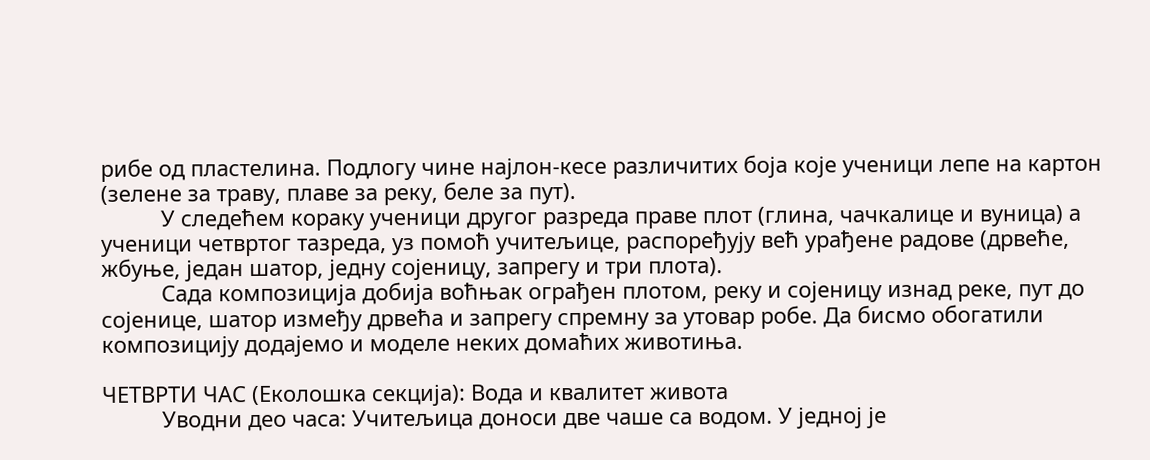рибе од пластелина. Подлогу чине најлон-кесе различитих боја које ученици лепе на картон (зелене за траву, плаве за реку, беле за пут).
          У следећем кораку ученици другог разреда праве плот (глина, чачкалице и вуница) а ученици четвртог тазреда, уз помоћ учитељице, распоређују већ урађене радове (дрвеће, жбуње, један шатор, једну сојеницу, запрегу и три плота).
          Сада композиција добија воћњак ограђен плотом, реку и сојеницу изнад реке, пут до сојенице, шатор између дрвећа и запрегу спремну за утовар робе. Да бисмо обогатили композицију додајемо и моделе неких домаћих животиња.

ЧЕТВРТИ ЧАС (Еколошка секција): Вода и квалитет живота
          Уводни део часа: Учитељица доноси две чаше са водом. У једној је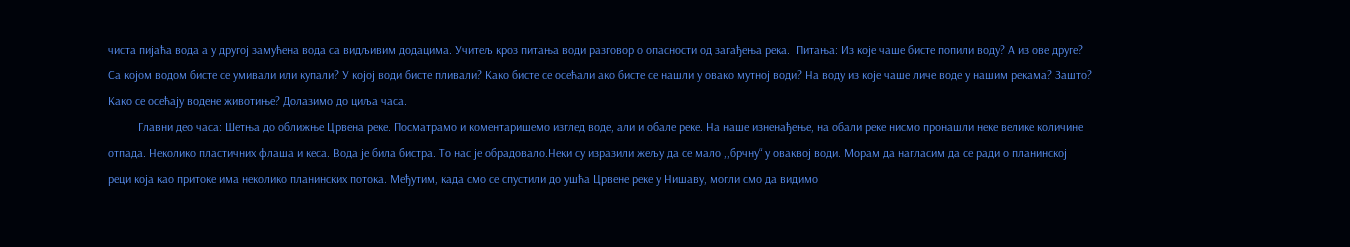чиста пијаћа вода а у другој замућена вода са видљивим додацима. Учитељ кроз питања води разговор о опасности од загађења река.  Питања: Из које чаше бисте попили воду? А из ове друге? Са којом водом бисте се умивали или купали? У којој води бисте пливали? Како бисте се осећали ако бисте се нашли у овако мутној води? На воду из које чаше личе воде у нашим рекама? Зашто? Како се осећају водене животиње? Долазимо до циља часа.
          Главни део часа: Шетња до оближње Црвена реке. Посматрамо и коментаришемо изглед воде, али и обале реке. На наше изненађење, на обали реке нисмо пронашли неке велике количине отпада. Неколико пластичних флаша и кеса. Вода је била бистра. То нас је обрадовало.Неки су изразили жељу да се мало ,,брчну“ у оваквој води. Морам да нагласим да се ради о планинској реци која као притоке има неколико планинских потока. Међутим, када смо се спустили до ушћа Црвене реке у Нишаву, могли смо да видимо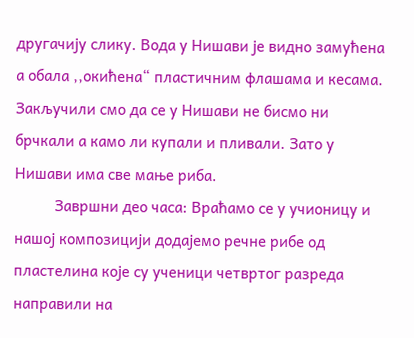другачију слику. Вода у Нишави је видно замућена а обала ,,окићена“ пластичним флашама и кесама. Закључили смо да се у Нишави не бисмо ни брчкали а камо ли купали и пливали. Зато у Нишави има све мање риба.
          Завршни део часа: Враћамо се у учионицу и нашој композицији додајемо речне рибе од пластелина које су ученици четвртог разреда направили на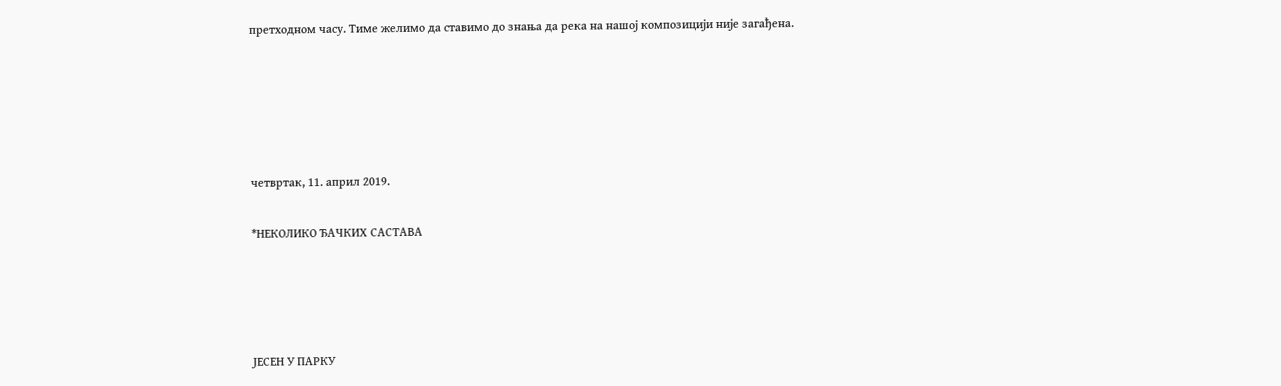претходном часу. Тиме желимо да ставимо до знања да река на нашој композицији није загађена.





четвртак, 11. април 2019.

*НЕКОЛИКО ЂАЧКИХ САСТАВА




ЈЕСЕН У ПАРКУ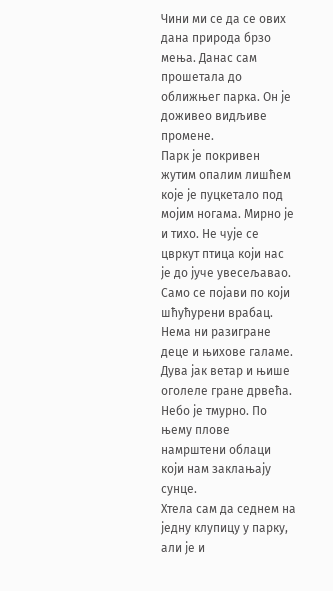Чини ми се да се ових дана природа брзо мења. Данас сам прошетала до оближњег парка. Он је доживео видљиве промене.
Парк је покривен жутим опалим лишћем које је пуцкетало под мојим ногама. Мирно је и тихо. Не чује се цвркут птица који нас је до јуче увесељавао. Само се појави по који шћућурени врабац. Нема ни разигране деце и њихове галаме.
Дува јак ветар и њише оголеле гране дрвећа. Небо је тмурно. По њему плове намрштени облаци који нам заклањају сунце.
Хтела сам да седнем на једну клупицу у парку, али је и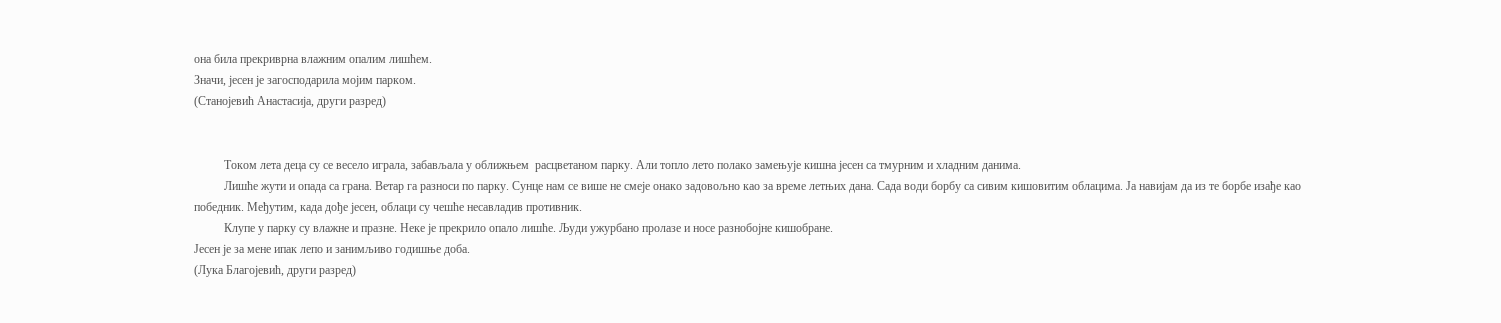она била прекриврна влажним опалим лишћем.
Значи, јесен је загосподарила мојим парком.
(Станојевић Анастасија, други разред)


          Током лета деца су се весело играла, забављала у оближњем  расцветаном парку. Али топло лето полако замењује кишна јесен са тмурним и хладним данима.
          Лишће жути и опада са грана. Ветар га разноси по парку. Сунце нам се више не смеје онако задовољно као за време летњих дана. Сада води борбу са сивим кишовитим облацима. Ја навијам да из те борбе изађе као победник. Међутим, када дође јесен, облаци су чешће несавладив противник.
          Клупе у парку су влажне и празне. Неке је прекрило опало лишће. Људи ужурбано пролазе и носе разнобојне кишобране.
Јесен је за мене ипак лепо и занимљиво годишње доба.
(Лука Благојевић, други разред)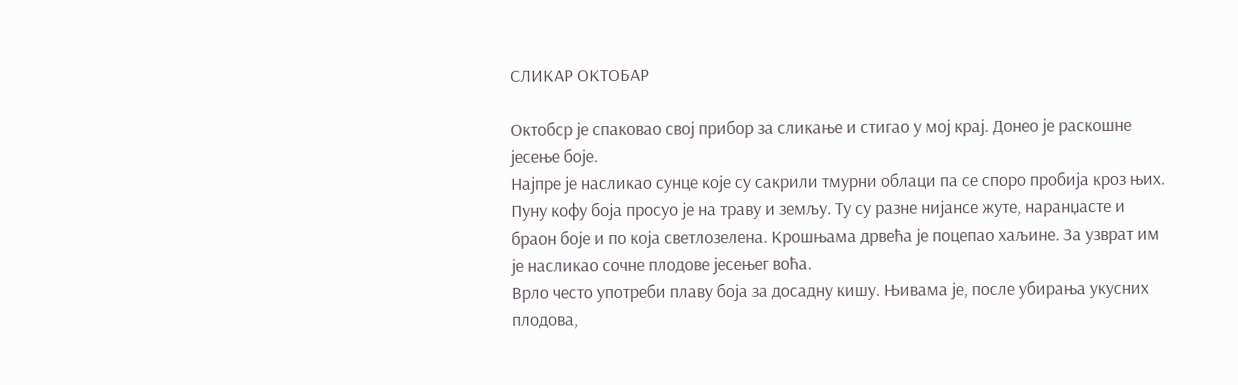СЛИКАР ОКТОБАР

Октобср је спаковао свој прибор за сликање и стигао у мој крај. Донео је раскошне јесење боје.
Најпре је насликао сунце које су сакрили тмурни облаци па се споро пробија кроз њих. Пуну кофу боја просуо је на траву и земљу. Ту су разне нијансе жуте, наранџасте и браон боје и по која светлозелена. Крошњама дрвећа је поцепао хаљине. За узврат им је насликао сочне плодове јесењег воћа.
Врло често употреби плаву боја за досадну кишу. Њивама је, после убирања укусних плодова,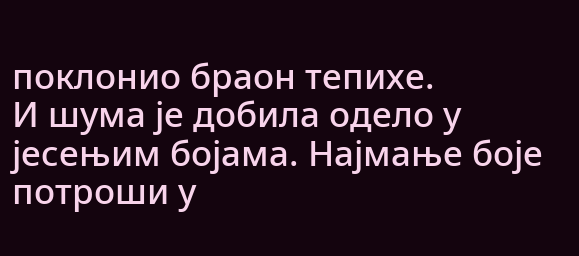поклонио браон тепихе.
И шума је добила одело у јесењим бојама. Најмање боје потроши у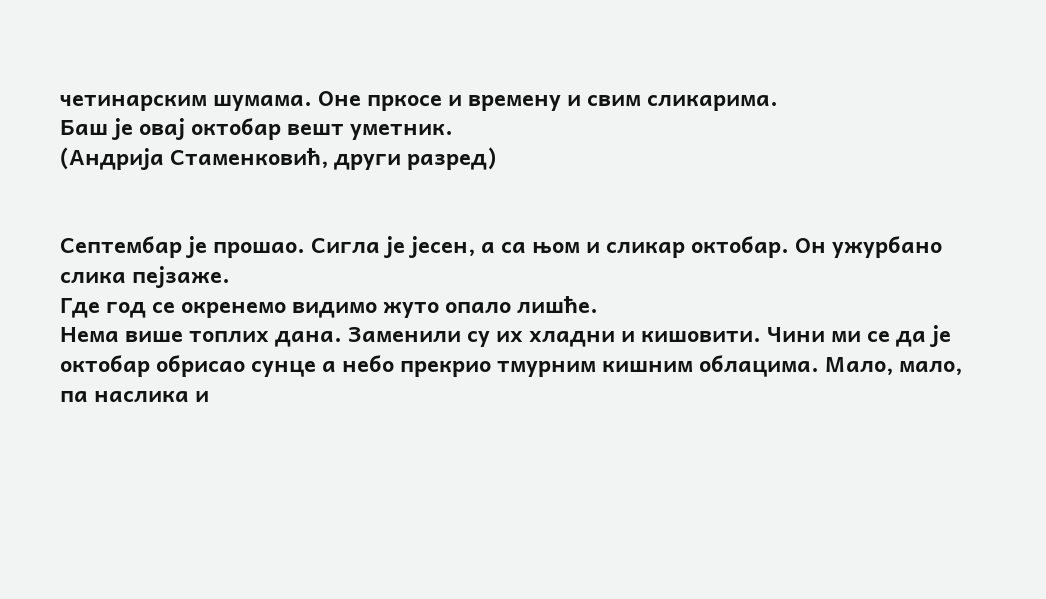четинарским шумама. Оне пркосе и времену и свим сликарима.
Баш је овај октобар вешт уметник.
(Андрија Стаменковић, други разред)


Септембар је прошао. Сигла је јесен, а са њом и сликар октобар. Он ужурбано слика пејзаже.
Где год се окренемо видимо жуто опало лишће.
Нема више топлих дана. Заменили су их хладни и кишовити. Чини ми се да је октобар обрисао сунце а небо прекрио тмурним кишним облацима. Мало, мало, па наслика и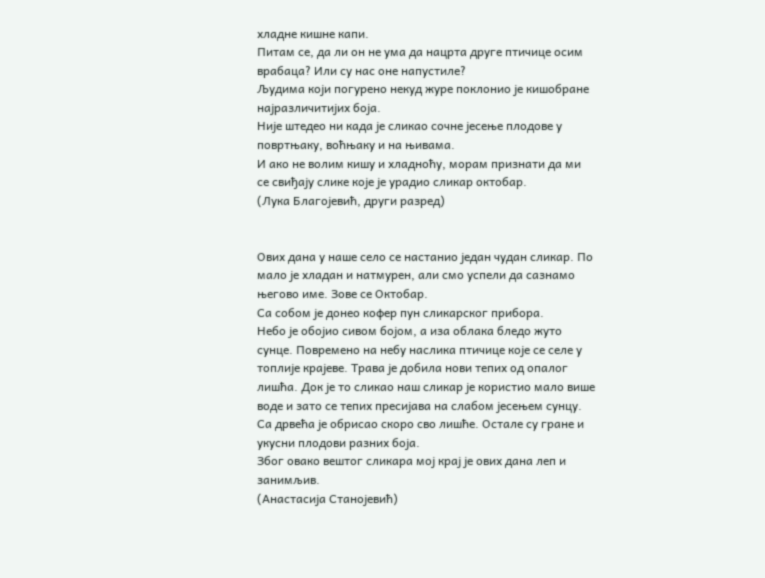хладне кишне капи.
Питам се, да ли он не ума да нацрта друге птичице осим врабаца? Или су нас оне напустиле?
Људима који погурено некуд журе поклонио је кишобране најразличитијих боја.
Није штедео ни када је сликао сочне јесење плодове у повртњаку, воћњаку и на њивама.
И ако не волим кишу и хладноћу, морам признати да ми се свиђају слике које је урадио сликар октобар.
(Лука Благојевић, други разред)


Ових дана у наше село се настанио један чудан сликар. По мало је хладан и натмурен, али смо успели да сазнамо његово име. Зове се Октобар.
Са собом је донео кофер пун сликарског прибора.
Небо је обојио сивом бојом, а иза облака бледо жуто сунце. Повремено на небу наслика птичице које се селе у топлије крајеве. Трава је добила нови тепих од опалог лишћа. Док је то сликао наш сликар је користио мало више воде и зато се тепих пресијава на слабом јесењем сунцу.
Са дрвећа је обрисао скоро сво лишће. Остале су гране и укусни плодови разних боја.
Због овако вештог сликара мој крај је ових дана леп и занимљив.
(Анастасија Станојевић)